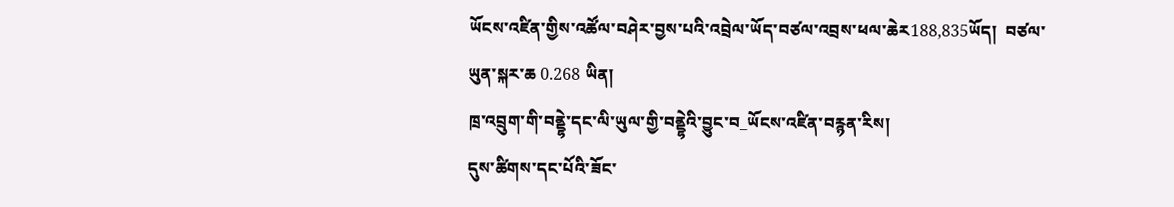ཡོངས་འཛིན་གྱིས་འཚོལ་བཤེར་བྱས་པའི་འབྲེལ་ཡོད་བཙལ་འབྲས་ཕལ་ཆེར188,835ཡོད།  བཙལ་ཡུན་སྐར་ཆ 0.268 ཡིན།
ཁྲ་འབྲུག་གི་བནྡྷེ་དང་ལི་ཡུལ་གྱི་བནྡྷེའི་བྱུང་བ_ཡོངས་འཛིན་བརྙན་རིས།
དུས་ཚིགས་དང་པོའི་ཟོང་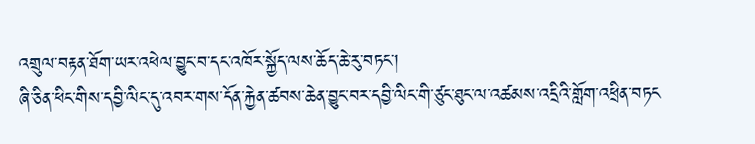འགྲུལ་བརྟན་ཐོག་ཡར་འཕེལ་བྱུང་བ་དང་འཁོར་སྐྱོད་ལས་ཆོད་ཆེ་རུ་བཏང་།
ཞི་ཅིན་ཕིང་གིས་དབྱི་ལིང་དུ་འབར་གས་དོན་རྐྱེན་ཚབས་ཆེན་བྱུང་བར་དབྱི་ལིང་གི་ཙུང་ཐུང་ལ་འཚམས་འདྲིའི་གློག་འཕྲིན་བཏང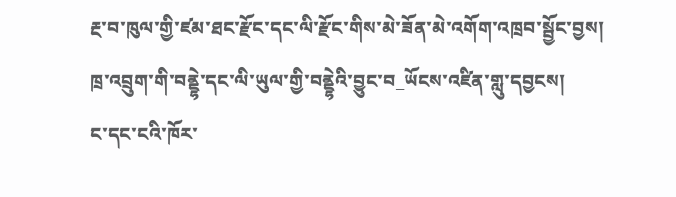རྔ་བ་ཁུལ་གྱི་ཛམ་ཐང་རྫོང་དང་ལི་རྫོང་གིས་མེ་ཟོན་མེ་འགོག་འཁྲབ་སྦྱོང་བྱས།
ཁྲ་འབྲུག་གི་བནྡྷེ་དང་ལི་ཡུལ་གྱི་བནྡྷེའི་བྱུང་བ_ཡོངས་འཛིན་གླུ་དབྱངས།
ང་དང་ངའི་ཁོར་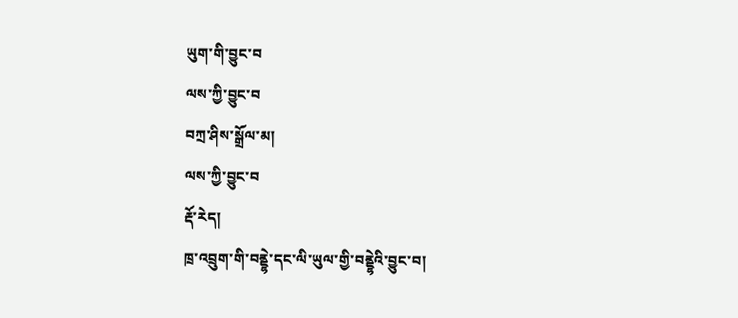ཡུག་གི་བྱུང་བ
ལས་ཀྱི་བྱུང་བ
བཀྲ་ཤིས་སྒྲོལ་མ།
ལས་ཀྱི་བྱུང་བ
རྡོ་རེད།
ཁྲ་འབྲུག་གི་བནྡྷེ་དང་ལི་ཡུལ་གྱི་བནྡྷེའི་བྱུང་བ།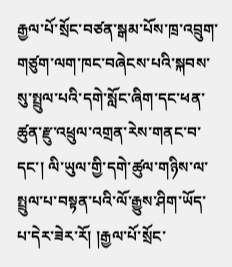རྒྱལ་པོ་སྲོང་བཙན་སྒམ་པོས་ཁྲ་འབྲུག་གཙུག་ལག་ཁང་བཞེངས་པའི་སྐབས་སུ་སྤྲུལ་པའི་དགེ་སློང་ཞིག་དང་ཕན་ཚུན་རྫུ་འཕྲུལ་འགྲན་རེས་གནང་བ་དང་། ལི་ཡུལ་གྱི་དགེ་ཚུལ་གཉིས་ལ་སྤྲུལ་པ་བསྟན་པའི་ལོ་རྒྱུས་ཤིག་ཡོད་པ་དེར་ཟེར་རོ། །རྒྱལ་པོ་སྲོང་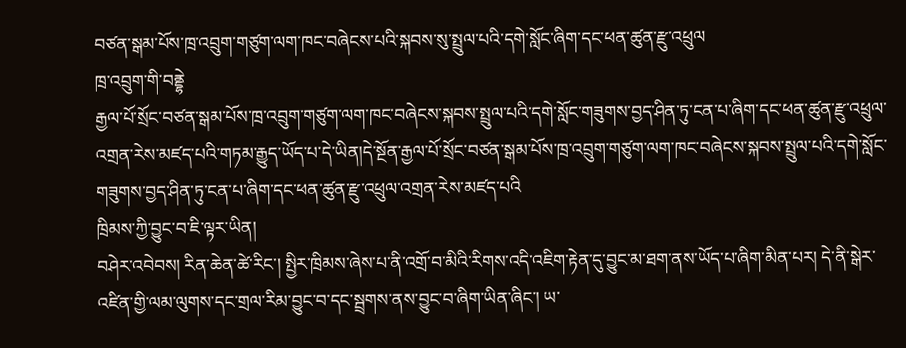བཙན་སྒམ་པོས་ཁྲ་འབྲུག་གཙུག་ལག་ཁང་བཞེངས་པའི་སྐབས་སུ་སྤྲུལ་པའི་དགེ་སློང་ཞིག་དང་ཕན་ཚུན་རྫུ་འཕྲུལ
ཁྲ་འབྲུག་གི་བནྡྷེ
རྒྱལ་པོ་སྲོང་བཙན་སྒམ་པོས་ཁྲ་འབྲུག་གཙུག་ལག་ཁང་བཞེངས་སྐབས་སྤྲུལ་པའི་དགེ་སློང་གཟུགས་བྱད་ཤིན་ཏུ་ངན་པ་ཞིག་དང་ཕན་ཚུན་རྫུ་འཕྲུལ་འགྲན་རེས་མཛད་པའི་གཏམ་རྒྱུད་ཡོད་པ་དེ་ཡིན།དེ་སྔོན་རྒྱལ་པོ་སྲོང་བཙན་སྒམ་པོས་ཁྲ་འབྲུག་གཙུག་ལག་ཁང་བཞེངས་སྐབས་སྤྲུལ་པའི་དགེ་སློང་གཟུགས་བྱད་ཤིན་ཏུ་ངན་པ་ཞིག་དང་ཕན་ཚུན་རྫུ་འཕྲུལ་འགྲན་རེས་མཛད་པའི
ཁྲིམས་ཀྱི་བྱུང་བ་ཇི་ལྟར་ཡིན།
བཤེར་འབེབས། རིན་ཆེན་ཚེ་རིང་། སྤྱིར་ཁྲིམས་ཞེས་པ་ནི་འགྲོ་བ་མིའི་རིགས་འདི་འཇིག་རྟེན་དུ་བྱུང་མ་ཐག་ནས་ཡོད་པ་ཞིག་མིན་པར། དེ་ནི་སྒེར་འཛིན་གྱི་ལམ་ལུགས་དང་གྲལ་རིམ་བྱུང་བ་དང་སྦྲགས་ནས་བྱུང་བ་ཞིག་ཡིན་ཞིང་། ཡ་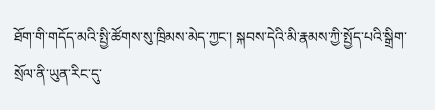ཐོག་གི་གདོད་མའི་སྤྱི་ཚོགས་སུ་ཁྲིམས་མེད་ཀྱང་། སྐབས་དེའི་མི་རྣམས་ཀྱི་སྤྱོད་པའི་སྒྲིག་སྲོལ་ནི་ཡུན་རིང་དུ་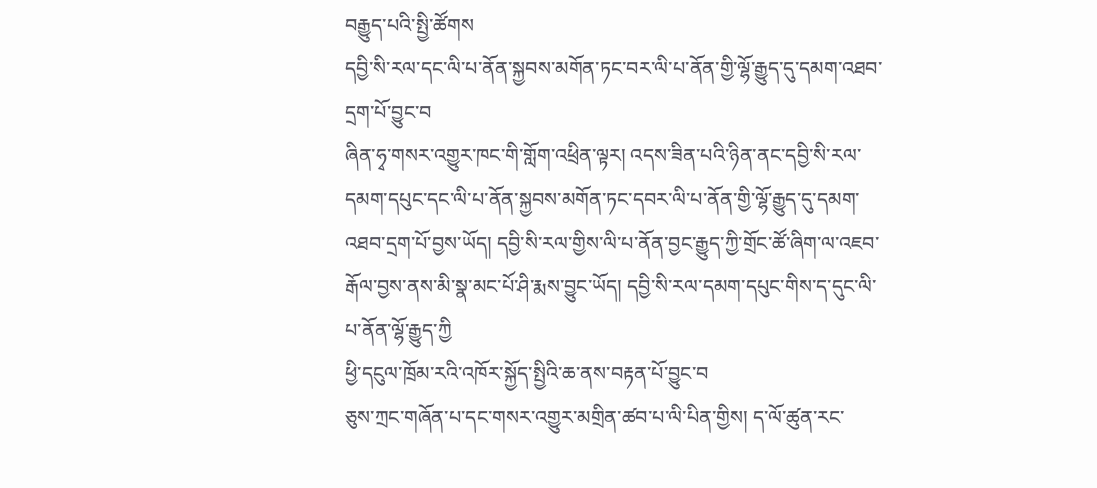བརྒྱུད་པའི་སྤྱི་ཚོགས
དབྱི་སི་རལ་དང་ལི་པ་ནོན་སྐྱབས་མགོན་ཏང་བར་ལི་པ་ནོན་གྱི་ལྷོ་རྒྱུད་དུ་དམག་འཐབ་དྲག་པོ་བྱུང་བ
ཞིན་ཧྭ་གསར་འགྱུར་ཁང་གི་གློག་འཕྲིན་ལྟར། འདས་ཟིན་པའི་ཉིན་ནང་དབྱི་སི་རལ་དམག་དཔུང་དང་ལི་པ་ནོན་སྐྱབས་མགོན་ཏང་དབར་ལི་པ་ནོན་གྱི་ལྷོ་རྒྱུད་དུ་དམག་འཐབ་དྲག་པོ་བྱས་ཡོད། དབྱི་སི་རལ་གྱིས་ལི་པ་ནོན་བྱང་རྒྱུད་ཀྱི་གྲོང་ཚོ་ཞིག་ལ་འཇབ་རྒོལ་བྱས་ནས་མི་སྣ་མང་པོ་ཤི་རྨས་བྱུང་ཡོད། དབྱི་སི་རལ་དམག་དཔུང་གིས་ད་དུང་ལི་པ་ནོན་ལྷོ་རྒྱུད་ཀྱི
ཕྱི་དངུལ་ཁྲོམ་རའི་འཁོར་སྐྱོད་སྤྱིའི་ཆ་ནས་བརྟན་པོ་བྱུང་བ
ཅུས་ཀྲང་གཞོན་པ་དང་གསར་འགྱུར་མགྲིན་ཚབ་པ་ལི་པིན་གྱིས། ད་ལོ་ཚུན་རང་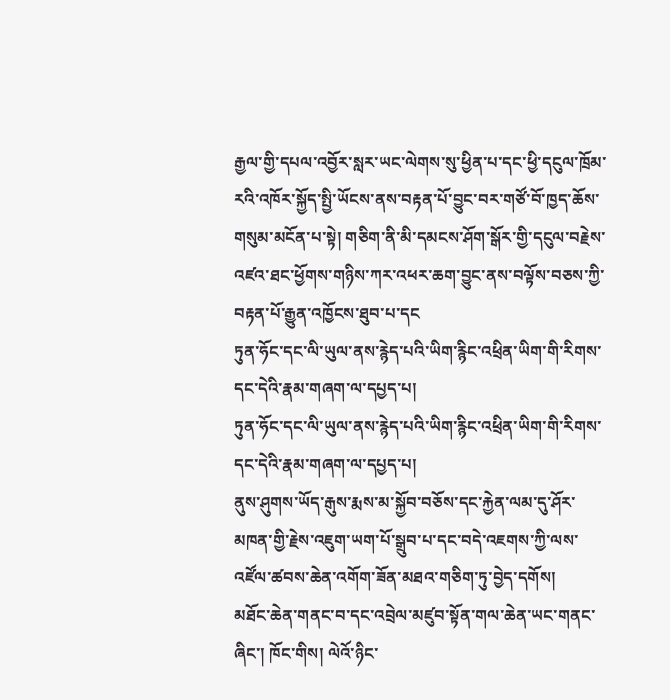རྒྱལ་གྱི་དཔལ་འབྱོར་སླར་ཡང་ལེགས་སུ་ཕྱིན་པ་དང་ཕྱི་དངུལ་ཁྲོམ་རའི་འཁོར་སྐྱོད་སྤྱི་ཡོངས་ནས་བརྟན་པོ་བྱུང་བར་གཙོ་བོ་ཁྱད་ཆོས་གསུམ་མངོན་པ་སྟེ། གཅིག་ནི་མི་དམངས་ཤོག་སྒོར་གྱི་དངུལ་བརྗེས་འཛའ་ཐང་ཕྱོགས་གཉིས་ཀར་འཕར་ཆག་བྱུང་ནས་བལྟོས་བཅས་ཀྱི་བརྟན་པོ་རྒྱུན་འཁྱོངས་ཐུབ་པ་དང
ཏུན་ཧོང་དང་ལི་ཡུལ་ནས་རྙེད་པའི་ཡིག་རྙིང་འཕྲིན་ཡིག་གི་རིགས་དང་དེའི་རྣམ་གཞག་ལ་དཔྱད་པ།
ཏུན་ཧོང་དང་ལི་ཡུལ་ནས་རྙེད་པའི་ཡིག་རྙིང་འཕྲིན་ཡིག་གི་རིགས་དང་དེའི་རྣམ་གཞག་ལ་དཔྱད་པ།
ནུས་ཤུགས་ཡོད་རྒུས་རྨས་མ་སྐྱོབ་བཅོས་དང་རྐྱེན་ལམ་དུ་ཤོར་མཁན་གྱི་རྗེས་འཇུག་ཡག་པོ་སྒྲུབ་པ་དང་བདེ་འཇགས་ཀྱི་ལས་འཛོལ་ཚབས་ཆེན་འགོག་ཟོན་མཐའ་གཅིག་ཏུ་བྱེད་དགོས།
མཐོང་ཆེན་གནང་བ་དང་འབྲེལ་མཛུབ་སྟོན་གལ་ཆེན་ཡང་གནང་ཞིང་། ཁོང་གིས། ལེའོ་ཉིང་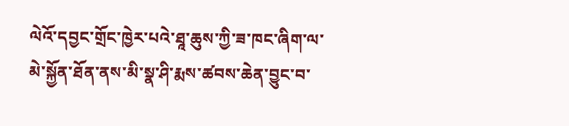ལེའོ་དབྱང་གྲོང་ཁྱེར་པའེ་ཐཱ་ཆུས་ཀྱི་ཟ་ཁང་ཞིག་ལ་མེ་སྐྱོན་ཐོན་ནས་མི་སྣ་ཤི་རྨས་ཚབས་ཆེན་བྱུང་བ་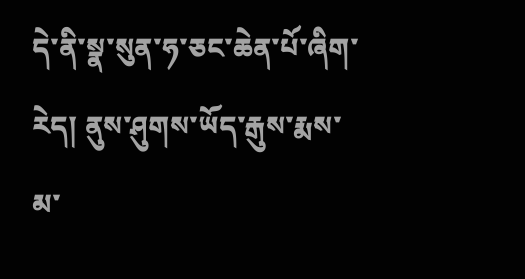དེ་ནི་སྣ་སུན་ཧ་ཅང་ཆེན་པོ་ཞིག་རེད། ནུས་ཤུགས་ཡོད་རྒུས་རྨས་མ་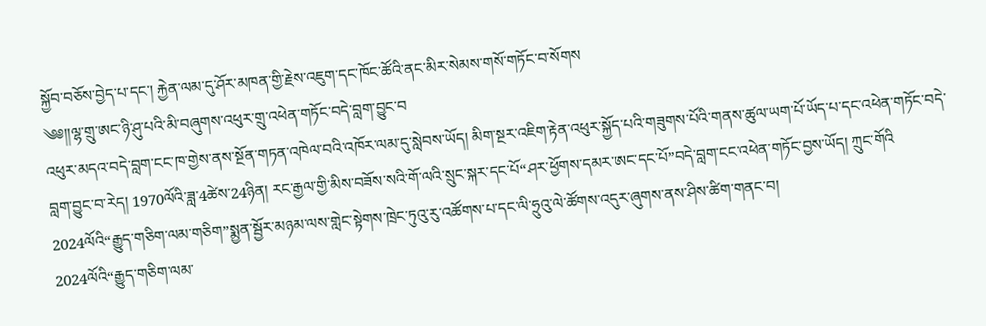སྐྱོབ་བཅོས་བྱེད་པ་དང་། རྐྱེན་ལམ་དུ་ཤོར་མཁན་གྱི་རྗེས་འཇུག་དང་ཁོང་ཚོའི་ནང་མིར་སེམས་གསོ་གཏོང་བ་སོགས
༄༅།།ལྷ་གྲུ་ཨང་ཉི་ཤུ་པའི་མི་བཞུགས་འཕུར་གྲུ་འཕེན་གཏོང་བདེ་བླག་བྱུང་བ
འཕུར་མདའ་བདེ་བླག་ངང་ཁ་གྱེས་ནས་སྔོན་གཏན་འཁེལ་བའི་འཁོར་ལམ་དུ་སླེབས་ཡོད། མིག་སྔར་འཇིག་རྟེན་འཕུར་སྐྱོད་པའི་གཟུགས་པོའི་གནས་ཚུལ་ཡག་པོ་ཡོད་པ་དང་འཕེན་གཏོང་བདེ་བླག་བྱུང་བ་རེད། 1970ལོའི་ཟླ་4ཚེས་24ཉིན། རང་རྒྱལ་གྱི་མིས་བཟོས་སའི་གོ་ལའི་སྲུང་སྐར་དང་པོ“ཤར་ཕྱོགས་དམར་ཨང་དང་པོ”བདེ་བླག་ངང་འཕེན་གཏོང་བྱས་ཡོད། ཀྲུང་གོའི
2024ལོའི“རྒྱུད་གཅིག་ལམ་གཅིག”སྨྱན་སྦྱོར་མཉམ་ལས་གླེང་སྟེགས་ཁྲེང་ཏུའུ་རུ་འཚོགས་པ་དང་ལི་ཧྲུའུ་ལེ་ཚོགས་འདུར་ཞུགས་ནས་ཤིས་ཚིག་གནང་བ།
2024ལོའི“རྒྱུད་གཅིག་ལམ་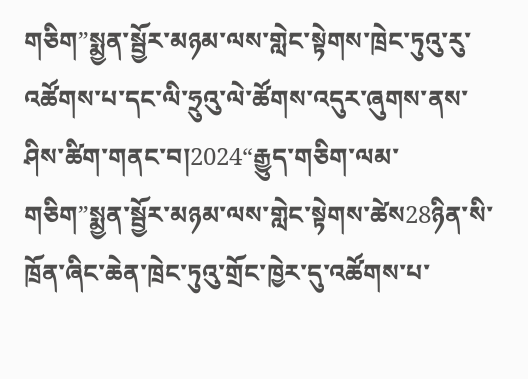གཅིག”སྨྱན་སྦྱོར་མཉམ་ལས་གླེང་སྟེགས་ཁྲེང་ཏུའུ་རུ་འཚོགས་པ་དང་ལི་ཧྲུའུ་ལེ་ཚོགས་འདུར་ཞུགས་ནས་ཤིས་ཚིག་གནང་བ།2024“རྒྱུད་གཅིག་ལམ་གཅིག”སྨྱན་སྦྱོར་མཉམ་ལས་གླེང་སྟེགས་ཚེས28ཉིན་སི་ཁྲོན་ཞིང་ཆེན་ཁྲེང་ཏུའུ་གྲོང་ཁྱེར་དུ་འཚོགས་པ་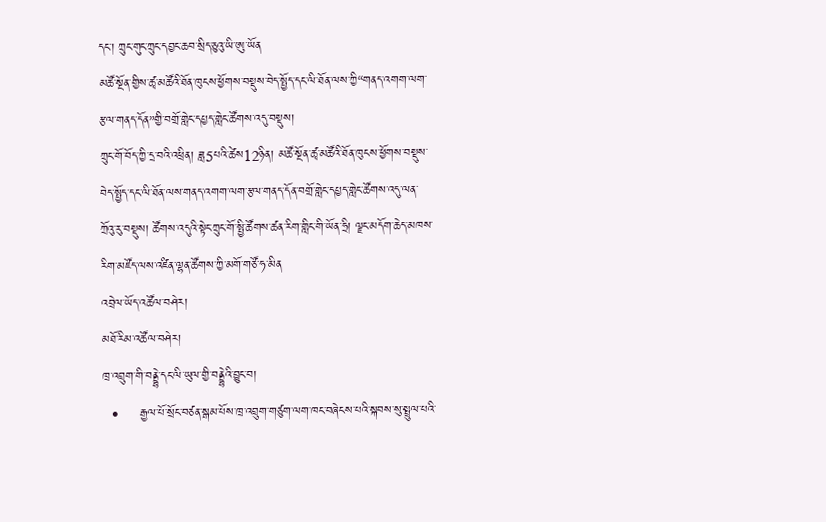དང་། ཀྲུང་གུང་ཀྲུང་དབྱང་ཆབ་སྲིད་ཅུའུ་ཡི་ཨུ་ཡོན
མཚོ་སྔོན་གྱིས་ཚྭ་མཚོའི་ཐོན་ཁུངས་ཕྱོགས་བསྡུས་བེད་སྤྱོད་དང་ལི་ཐོན་ལས་ཀྱི“གནད་འགག་ལག་རྩལ་གནད་དོན”གྱི་བགྲོ་གླེང་དཔྱད་གླེང་ཚོགས་འདུ་བསྡུས།
ཀྲུང་གོ་བོད་ཀྱི་དྲ་བའི་འཕྲིན། ཟླ5པའི་ཚེས12ཉིན། མཚོ་སྔོན་ཚྭ་མཚོའི་ཐོན་ཁུངས་ཕྱོགས་བསྡུས་བེད་སྤྱོད་དང་ལི་ཐོན་ལས་གནད་འགག་ལག་རྩལ་གནད་དོན་བགྲོ་གླེང་དཔྱད་གླེང་ཚོགས་འདུ་ལན་ཀྲོའུ་རུ་བསྡུས། ཚོགས་འདུའི་སྟེང་ཀྲུང་གོ་སྤྱི་ཚོགས་ཚན་རིག་གླིང་གི་ཡོན་ཧྲི། ལྗང་མདོག་ཆེད་མཁས་རིག་མཛོད་ལས་འཛིན་ལྷན་ཚོགས་ཀྱི་མགོ་གཙོ་ཧ་མིན
འབྲེལ་ཡོད་འཚོལ་བཤེར།
མཐོ་རིམ་འཚོལ་བཤེར།
ཁྲ་འབྲུག་གི་བནྡྷེ་དང་ལི་ཡུལ་གྱི་བནྡྷེའི་བྱུང་བ།
  •     རྒྱལ་པོ་སྲོང་བཙན་སྒམ་པོས་ཁྲ་འབྲུག་གཙུག་ལག་ཁང་བཞེངས་པའི་སྐབས་སུ་སྤྲུལ་པའི་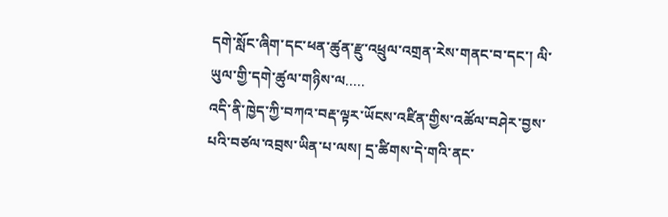དགེ་སློང་ཞིག་དང་ཕན་ཚུན་རྫུ་འཕྲུལ་འགྲན་རེས་གནང་བ་དང་། ལི་ཡུལ་གྱི་དགེ་ཚུལ་གཉིས་ལ.....
འདི་ནི་ཁྱེད་ཀྱི་བཀའ་བརྡ་ལྟར་ཡོངས་འཛིན་གྱིས་འཚོལ་བཤེར་བྱས་པའི་བཙལ་འབྲས་ཡིན་པ་ལས། དྲ་ཚིགས་དེ་གའི་ནང་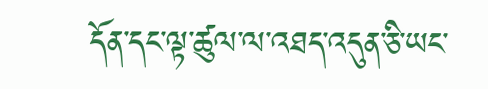དོན་དང་ལྟ་ཚུལ་ལ་འཐད་འདུན་ཅི་ཡང་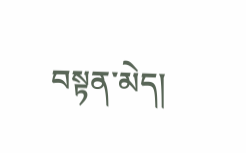བསྟན་མེད།